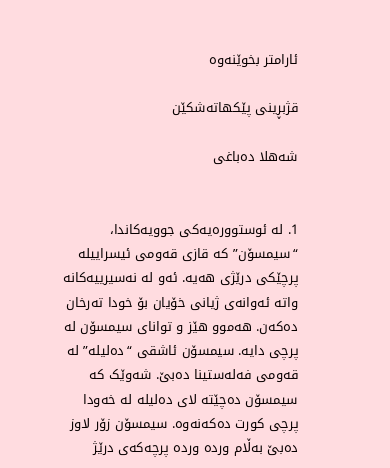ئارامتر بخوێنەوە

قژبڕینی پێکهاتەشکێن

شەهلا دەباغی


1. لە ئوستوورەیەکی جوویەکاندا، “سیمسۆن” کە قازی قەومی ئیسراییلە پرچێکی درێژی هەیە. ئەو لە نەسیرییەکانە واتە ئەوانەی ژیانی خۆیان بۆ خودا تەرخان دەکەن. هەموو هێز و توانای سیمسۆن لە پرچی دایە. سیمسۆن ئاشقی “دەلیلە” لە قەومی فەلەستینا دەبێ. شەوێک کە سیمسۆن دەچێتە لای دەلیلە لە خەودا پرچی کورت دەکەنەوە. سیمسۆن زۆر لاوز دەبێ بەڵام وردە وردە پرچەکەی درێژ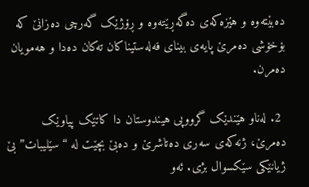دەبێتەوە و هێزەکەی دەگەڕێتەوە و ڕۆژێک گەرچی دەزانێ کە بۆخۆشی دەمرێ پایەی بینای فەلەستیناکان تەکان دەدا و هەمویان دەمرن.

 2. لەناو هێندێک گرووپی هیندوستان دا کاتێک پیاوێک دەمرێ، ژنەکەی سەری دەتاشرێ و دەبێ بچێت لە “سێلیبات” بێ ژیانێکی سێکسوال بژی. ئەو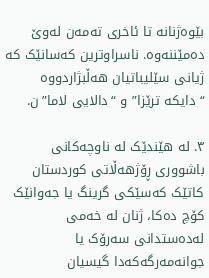بێوەژنانە تا ئاخری تەمەن لەوێ دەمێننەوە. ناسراوترین کەسانێک کە ژیانی سێلیباتیان هەڵبژاردووە “دایکە ترێزا” و “دالایی لاما”ن.

٣. لە هێندێک لە ناوچەکانی باشووری ڕۆژهەڵاتی کوردستان کاتێک کەسێکی گرینگ یا جەوانێک کۆچ دەکا، ژنان لە خەمی لەدەستدانی سەرۆک یا جوانەمەرگەکەدا گیسیان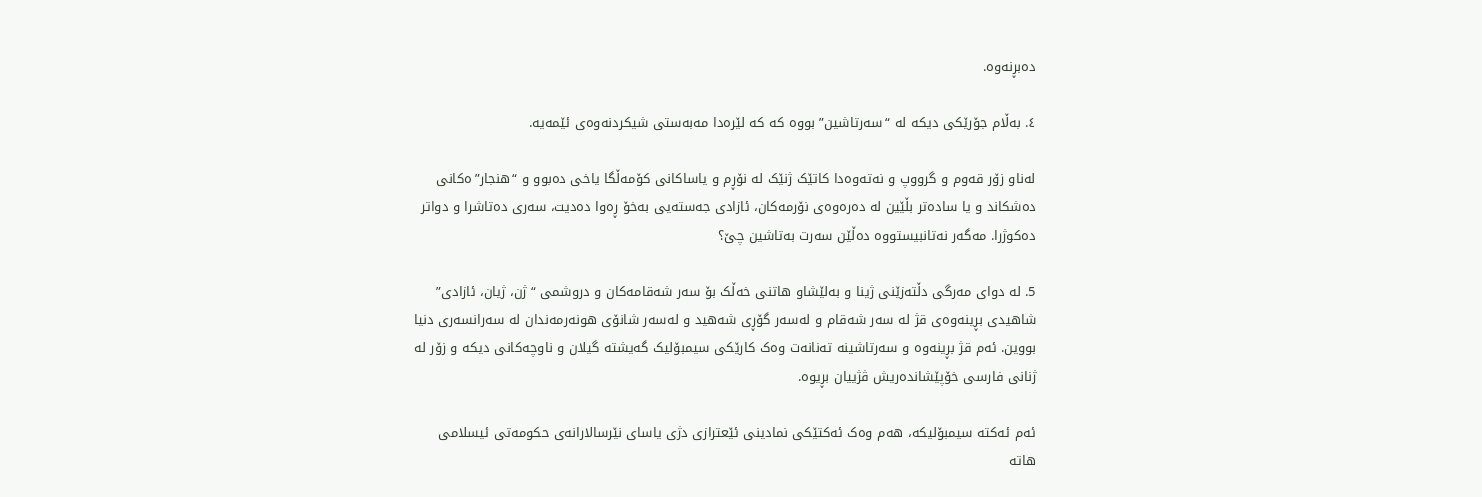دەبڕنەوە.

٤. بەڵام جۆرێکی دیکە لە “سەرتاشین” بووە کە کە لێرەدا مەبەستی شیکردنەوەی ئێمەیە.

لەناو زۆر قەوم و گرووپ‌ و نەتەوەدا کاتێک ژنێک لە نۆڕم و یاساکانی کۆمەڵگا یاخی دەبوو و “هنجار”ەکانی دەشکاند و یا سادەتر بڵێین لە دەرەوەی نۆرمەکان، ئازادی جەستەیی بەخۆ ڕەوا دەدیت، سەری دەتاشرا و دواتر دەکوژرا. مەگەر نەتانبیستووە دەڵێن سەرت بەتاشین چێ؟

5. لە دوای مەرگی دڵتەزێنی ژینا و بەلێشاو هاتنی خەڵک بۆ سەر شەقامەکان و دروشمی “ژن، ژیان، ئازادی” شاهیدی بڕینەوەی قژ لە سەر شەقام و لەسەر گۆڕی شەهید و لەسەر شانۆی هونەرمەندان لە سەرانسەری دنیا بووین. ئەم قژ بڕینەوە و سەرتاشینە تەنانەت وەک کارێکی سیمبۆلیک گەیشتە گیلان و ناوچەکانی دیکە و زۆر لە ژنانی فارسی خۆپێشاندەریش ڤژییان بڕیوە.

ئەم ئەکتە سیمبۆلیکە، هەم وەک ئەکتێکی نمادینی ئێعترازی دژی یاسای نێرسالارانەی حکومەتی ئیسلامی هاتە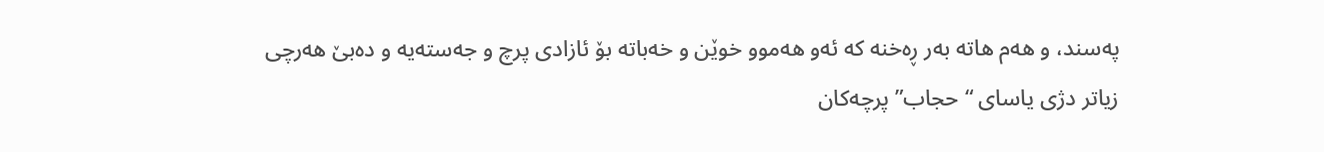پەسند، و هەم هاتە بەر ڕەخنە کە ئەو هەموو خوێن و خەباتە بۆ ئازادی پرچ و جەستەیە و دەبێ هەرچی‌ زیاتر دژی یاسای “حجاب” پرچەکان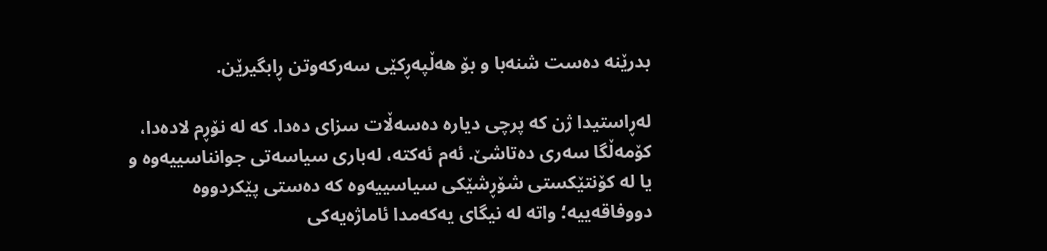بدرێنە دەست شنەبا و بۆ هەڵپەڕکێی سەرکەوتن ڕابگیرێن.

لەڕاستیدا ژن کە پرچی دیارە دەسەڵات سزای دەدا. کە لە نۆڕم لادەدا، کۆمەڵگا سەری دەتاشێ. ئەم ئەکتە، لەباری سیاسەتی جوانناسییەوە و یا لە کۆنتێکستی شۆڕشێکی سیاسییەوە کە دەستی‌ پێکردووە دووفاقەییە؛ واتە لە نیگای یەکەمدا ئاماژەیەکی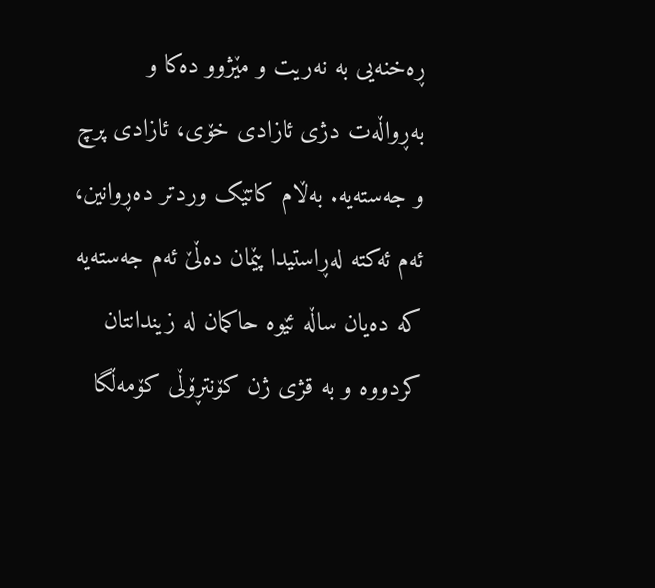ڕەخنەیی بە نەریت و مێژوو دەکا و بەڕواڵەت دژی ئازادی خۆی، ئازادی پرچ و جەستەیە. بەڵام کاتێک وردتر دەڕوانین، ئەم ئەکتە لەڕاستیدا پێمان دەڵێ ئەم جەستەیە کە دەیان ساڵە ئێوە حاکمان لە زیندانتان کردووە و بە قژی ژن کۆنتڕۆڵی کۆمەڵگا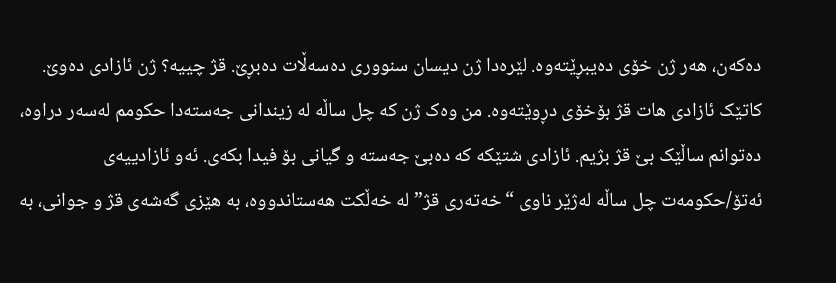دەکەن، هەر ژن خۆی دەیبڕێتەوە. لێرەدا ژن دیسان سنووری دەسەڵات دەبڕێ. قژ چییە؟ ژن ئازادی دەوێ. کاتێک ئازادی هات قژ بۆخۆی دڕوێتەوە. من وەک ژن کە چل ساڵە لە زیندانی جەستەدا حکومم لەسەر دراوە، دەتوانم ساڵێک بێ قژ بژیم. ئازادی شتێکە کە دەبێ جەستە و گیانی بۆ فیدا بکەی. ئەو ئازادییەی ئەتۆ/حکومەت چل ساڵە لەژێر ناوی “خەتەری قژ” لە خەڵکت هەستاندووە، بە هێزی گەشەی قژ و جوانی، بە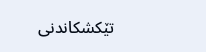تێکشکاندنی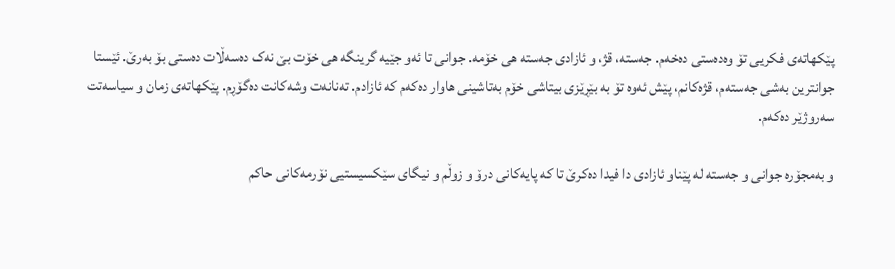پێکهاتەی فکریی تۆ وەدەستی دەخەم. جەستە، قژ، و ئازادی جەستە هی خۆمە. جوانی تا ئەو جێیە گرینگە هی خۆت بێ نەک دەسەڵات دەستی بۆ بەرێ. ئێستا جوانترین بەشی جەستەم، قژەکانم، پێش‌ ئەوە تۆ بە بێڕێزی بیتاشی خۆم بەتاشینی هاوار دەکەم کە ئازادم. تەنانەت وشەکانت دەگۆڕم. پێکهاتەی زمان و سیاسەتت سەروژێر دەکەم.

و بەمجۆرە جوانی و جەستە لە پێناو ئازادی دا فیدا دەکرێ تا کە پایەکانی درۆ و زوڵم و نیگای سێکسیستیی نۆرمەکانی حاکم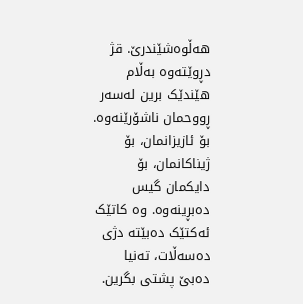هەڵوەشێندرێ. قژ دڕوێتەوە بەڵام هێندێک برین لەسەر ڕووحمان ناشۆرێنەوە. بۆ ئازیزانمان، بۆ ژیناکانمان، بۆ دایکمان گیس دەبڕینەوە. وە کاتێک ئەکتێک دەبێتە دژی دەسەڵات، تەنیا دەبێ پشتی بگرین.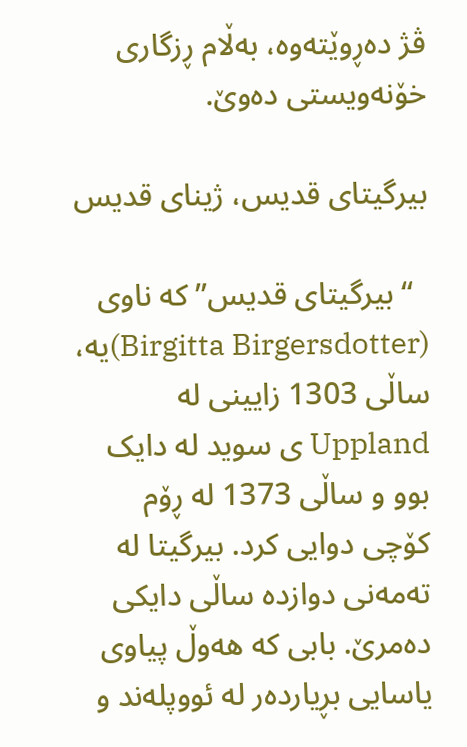ڤژ دەڕوێتەوە، بەڵام ڕزگاری خۆنەویستی دەوێ.

بیرگیتای قدیس، ژینای قدیس

  “بیرگیتای قدیس” کە ناوی (Birgitta Birgersdotter)یە، ساڵی 1303 زایینی لە Uppland ی سوید لە دایک بوو و ساڵی 1373 لە ڕۆم کۆچی دوایی کرد. بیرگیتا لە تەمەنی دوازدە ساڵی دایکی دەمرێ. بابی کە هەوڵ پیاوی یاسایی بڕیاردەر لە ئووپلەند و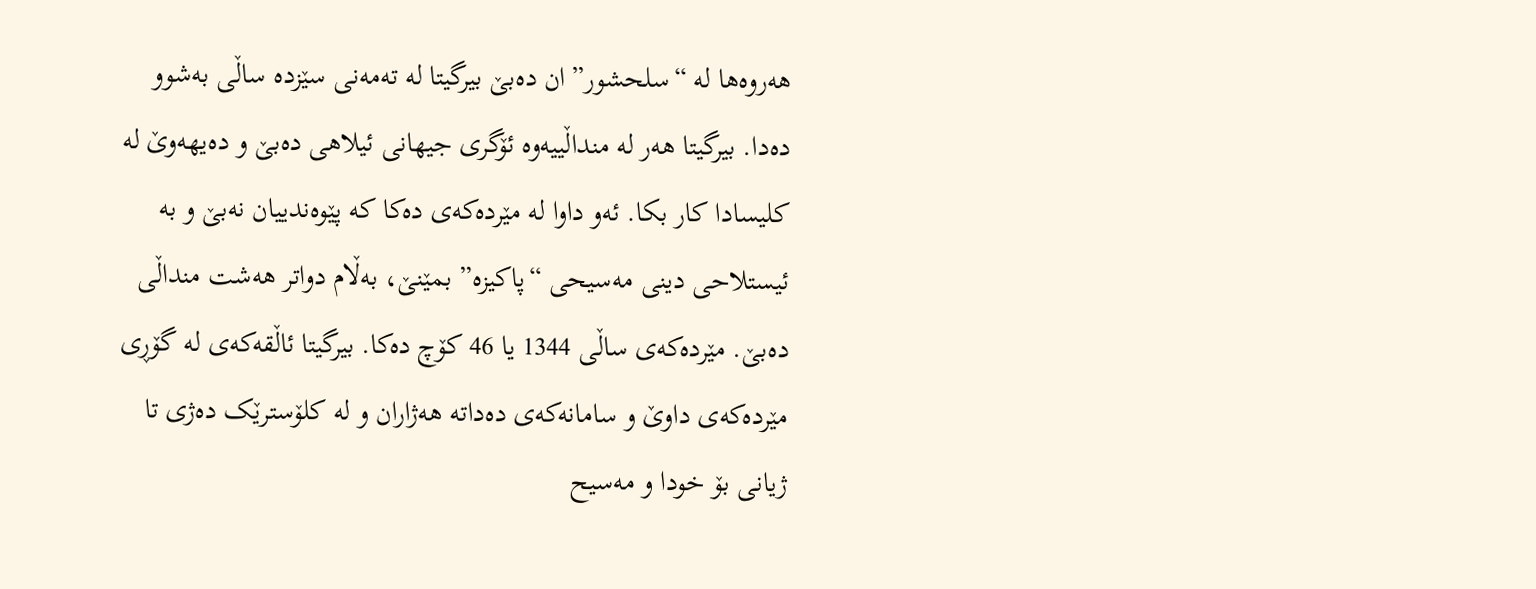هەروەها لە “سلحشور”ان دەبێ بیرگیتا لە تەمەنی سێزدە ساڵی بەشوو دەدا. بیرگیتا هەر لە منداڵییەوە ئۆگری جیهانی ئیلاهی دەبێ و دەیهەوێ لە کلیسادا کار بکا. ئەو داوا لە مێردەکەی دەکا کە پێوەندییان نەبێ و بە ئیستلاحی دینی مەسیحی “پاکیزە” بمێنێ، بەڵام دواتر هەشت منداڵی دەبێ. مێردەکەی ساڵی 1344 یا 46 کۆچ دەکا. بیرگیتا ئاڵقەکەی لە گۆڕی مێردەکەی داوێ و سامانەکەی دەداتە هەژاران و لە کلۆسترێک دەژی تا ژیانی بۆ خودا و مەسیح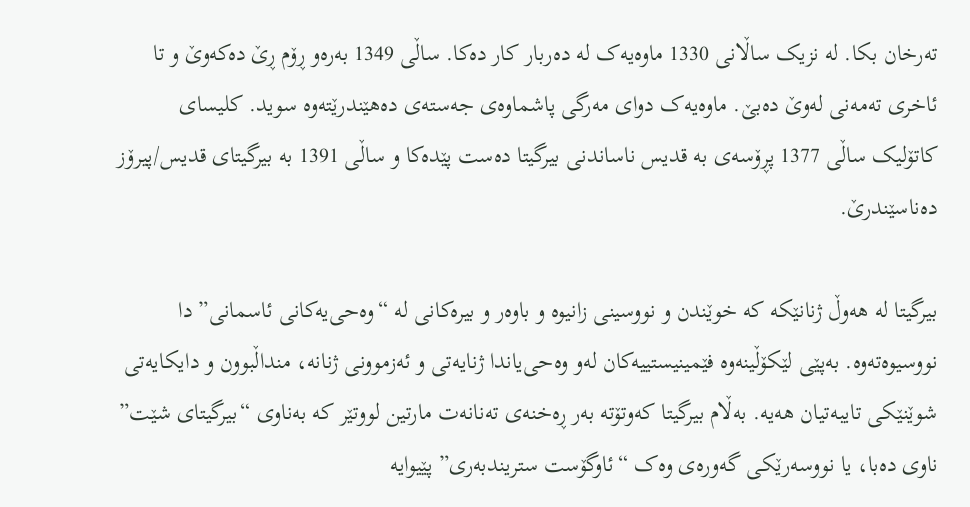تەرخان بکا. لە نزیک ساڵانی 1330 ماوەیەک لە دەربار کار دەکا. ساڵی 1349 بەرەو ڕۆم ڕێ دەکەوێ و تا ئاخری تەمەنی لەوێ دەبێ. ماوەیەک دوای مەرگی پاشماوەی جەستەی دەهێندرێتەوە سوید. کلیسای کاتۆلیک ساڵی 1377 پڕۆسەی بە قدیس ناساندنی بیرگیتا دەست پێدەکا و ساڵی 1391 بە بیرگیتای قدیس/پیرۆز دەناسێندرێ.

بیرگیتا لە هەوڵ ژنانێکە کە خوێندن و نووسینی زانیوە و باوەر و بیرەکانی لە “وەحی‌یەکانی ئاسمانی” دا  نووسیوەتەوە. بەپێی لێکۆڵینەوە فێمینیستییەکان لەو وەحی‌یاندا ژنایەتی و ئەزموونی ژنانە، منداڵبوون و دایکایەتی شوێنێکی تایبەتیان هەیە. بەڵام بیرگیتا کەوتۆتە بەر ڕەخنەی تەنانەت مارتین لووتێر کە بەناوی “بیرگیتای شێت” ناوی دەبا، یا نووسەرێکی گەورەی وەک “ئاوگۆست ستریندبەری” پێیوایە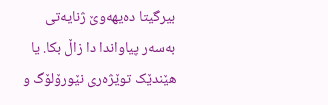بیرگیتا دەیهەوێ ژنایەتی بەسەر پیاواندا دا زاڵ بکا. یا هێندێک توێژەری نێورۆلۆگ و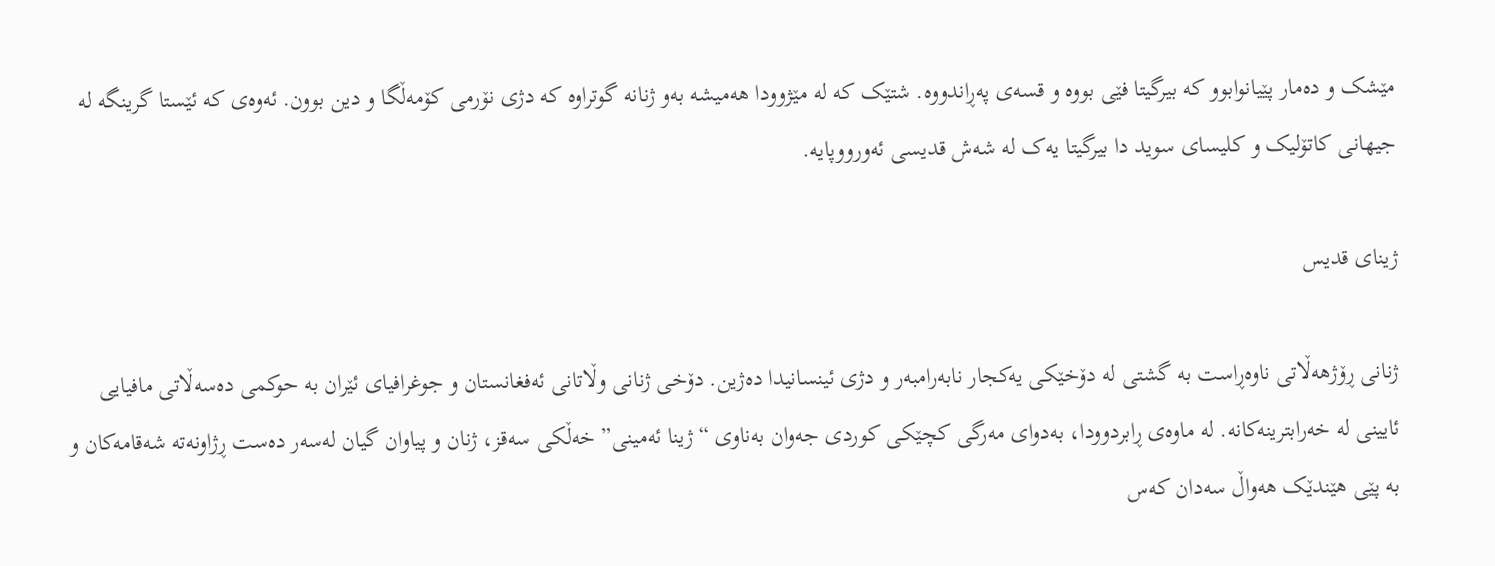مێشک و دەمار پێیانوابوو کە بیرگیتا فێی بووە و قسەی پەڕاندووە. شتێک کە لە مێژوودا هەمیشە بەو ژنانە گوتراوە کە دژی نۆرمی کۆمەڵگا و دین بوون. ئەوەی کە ئێستا گرینگە لە جیهانی کاتۆلیک و کلیسای سوید دا بیرگیتا یەک لە شەش قدیسی ئەورووپایە.

ژینای قدیس

ژنانی ڕۆژهەڵاتی ناوەڕاست بە گشتی لە دۆخێکی یەکجار نابەرامبەر و دژی ئینسانیدا دەژین. دۆخی ژنانی وڵاتانی ئەفغانستان و جوغرافیای ئێران بە حوکمی دەسەڵاتی مافیایی ئایینی لە خەرابترینەکانە. لە ماوەی ڕابردوودا، بەدوای مەرگی کچێکی کوردی جەوان بەناوی “ژینا ئەمینی” خەڵکی سەقز، ژنان و پیاوان گیان لەسەر دەست ڕژاونەتە شەقامەکان و بە پێی هێندێک هەواڵ سەدان کەس‌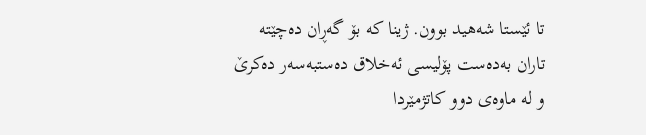تا ئێستا شەهید بوون. ژینا کە بۆ گەڕان دەچێتە تاران بەدەست پۆلیسی ئەخلاق دەستبەسەر دەکرێ و لە ماوەی دوو کاتژمێردا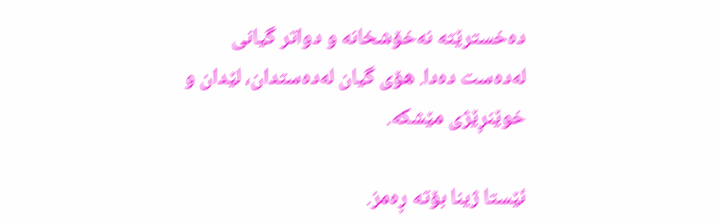دەخسترێتە نەخۆشخانە و دواتر گیانی لەدەست دەدا. هۆی گیان لەدەستدان، لێدان و خوێنڕێژی مێشکە.

ئێستا ژینا بۆتە ڕەمز.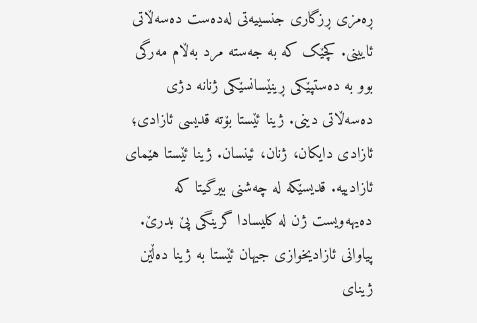ڕەمزی ڕزگاری جنسییەتی لەدەست دەسەڵاتی ئایینی. کچێک کە بە جەستە مرد بەڵام مەرگی بوو بە دەستپێکی ڕینێسانسێکی ژنانە دژی دەسەڵاتی دینی. ژینا ئێستا بۆتە قدیسی ئازادی؛ ئازادی دایکان، ژنان، ئینسان. ژینا ئێستا هێمای ئازادییە. قدیسێکە لە چەشنی بیرگیتا کە دەیهەویست ژن لە کلیسادا گرینگی پێ بدرێ. پیاوانی ئازادیخوازی جیهان ئێستا بە ژینا دەڵێن ژینای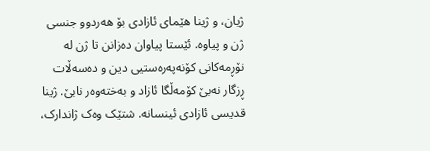ژیان، و ژینا هێمای ئازادی بۆ هەردوو جنسی ژن و پیاوە. ئێستا پیاوان دەزانن تا ژن لە نۆڕمەکانی کۆنەپەرەستیی دین و دەسەڵات ڕزگار نەبێ کۆمەڵگا ئازاد و بەختەوەر نابێ. ژینا قدیسی ئازادی ئینسانە. شتێک وەک ژاندارک،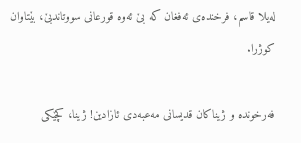لەیلا قاسم، فرخندەی ئەفغان کە بێ ئەوە قورعانی سووتاندبێ، بێتاوان کوژرا.

فەرخوندە و ژیناکان قدیسانی مەعبەدی ئازادین! ژینا، کچێکی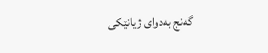گەنج بەدوای ژیانێکی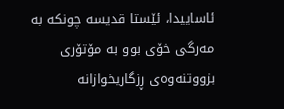ئاساییدا، ئێستا قدیسە چونکە بە مەرگی خۆی بوو بە مۆتۆری بزووتنەوەی ڕزگاریخوازانە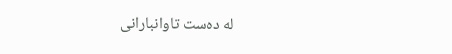لە دەست تاوانبارانی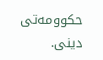حکوومەتی دینی.